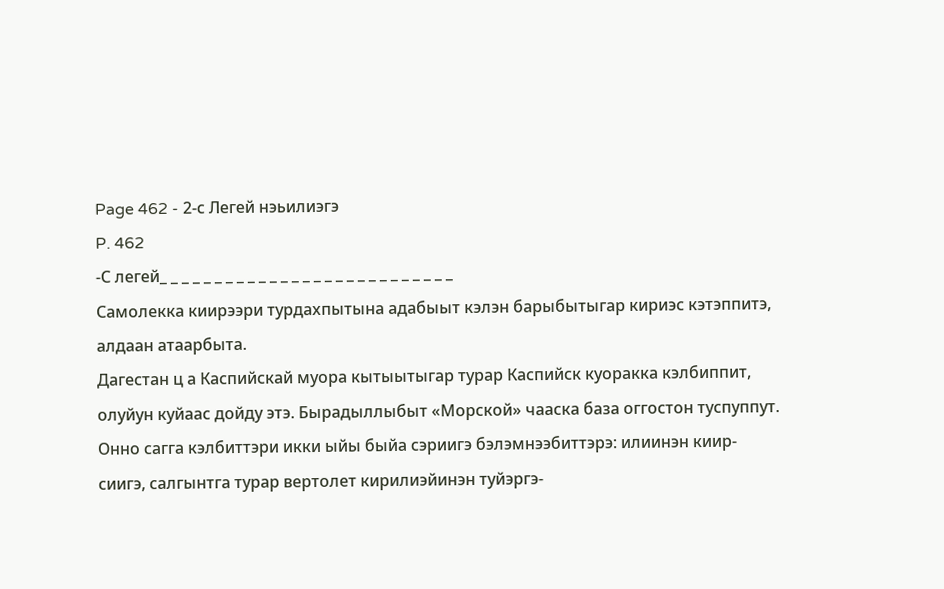Page 462 - 2-с Легей нэьилиэгэ
P. 462
-С легей_ _ _ _ _ _ _ _ _ _ _ _ _ _ _ _ _ _ _ _ _ _ _ _ _ _ _
Самолекка киирээри турдахпытына адабыыт кэлэн барыбытыгар кириэс кэтэппитэ,
алдаан атаарбыта.
Дагестан ц а Каспийскай муора кытыытыгар турар Каспийск куоракка кэлбиппит,
олуйун куйаас дойду этэ. Бырадыллыбыт «Морской» чааска база оггостон туспуппут.
Онно сагга кэлбиттэри икки ыйы быйа сэриигэ бэлэмнээбиттэрэ: илиинэн киир-
сиигэ, салгынтга турар вертолет кирилиэйинэн туйэргэ-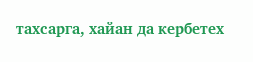тахсарга, хайан да кербетех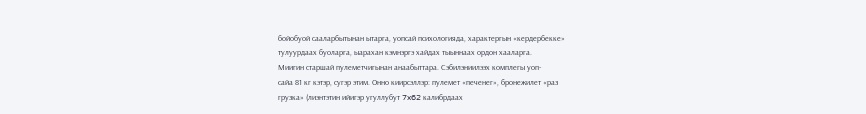бойобуой сааларбытынан ытарга, уопсай психологияда, характергын «кердербекке»
тулуурдаах буоларга, ыарахан кэмнэргэ хайдах тыыннаах ордон хааларга.
Миигин старшай пулеметчигынан анаабыттара. Сэбилэниилээх комплегы уоп-
сайа 81 кг кэтэр, сугэр этим. Онно киирсэллэр: пулемет «печенег», бронежилет «раз
грузка» (лиэнтэтин ийигэр угуллубут 7x62 калибрдаах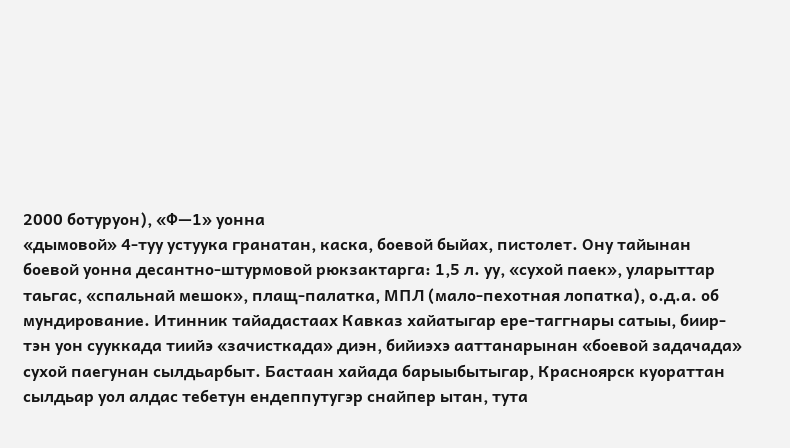2000 ботуруон), «Ф—1» уонна
«дымовой» 4-туу устуука гранатан, каска, боевой быйах, пистолет. Ону тайынан
боевой уонна десантно-штурмовой рюкзактарга: 1,5 л. уу, «сухой паек», уларыттар
таьгас, «спальнай мешок», плащ-палатка, МПЛ (мало-пехотная лопатка), о.д.а. об
мундирование. Итинник тайадастаах Кавказ хайатыгар ере-таггнары сатыы, биир-
тэн уон сууккада тиийэ «зачисткада» диэн, бийиэхэ ааттанарынан «боевой задачада»
сухой паегунан сылдьарбыт. Бастаан хайада барыыбытыгар, Красноярск куораттан
сылдьар уол алдас тебетун ендеппутугэр снайпер ытан, тута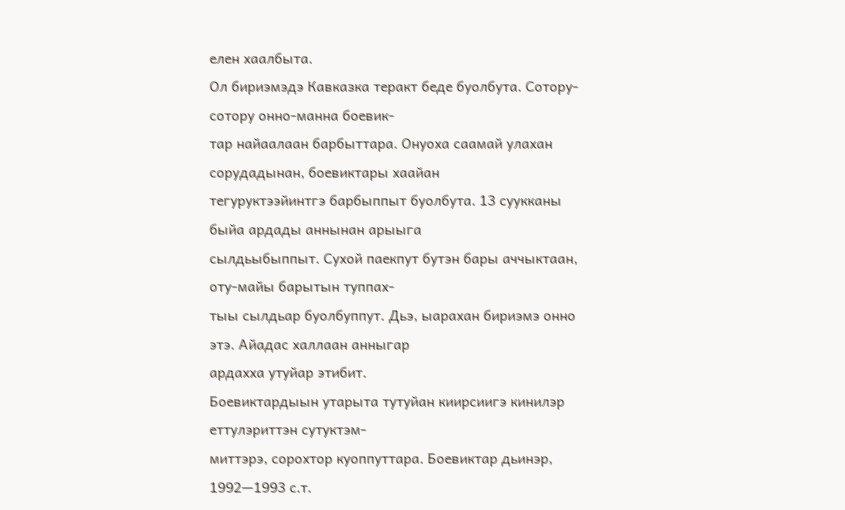елен хаалбыта.
Ол бириэмэдэ Кавказка теракт беде буолбута. Сотору-сотору онно-манна боевик-
тар найаалаан барбыттара. Онуоха саамай улахан сорудадынан, боевиктары хаайан
тегуруктээйинтгэ барбыппыт буолбута. 13 суукканы быйа ардады аннынан арыыга
сылдьыбыппыт. Сухой паекпут бутэн бары аччыктаан, оту-майы барытын туппах-
тыы сылдьар буолбуппут. Дьэ, ыарахан бириэмэ онно этэ. Айадас халлаан анныгар
ардахха утуйар этибит.
Боевиктардыын утарыта тутуйан киирсиигэ кинилэр еттулэриттэн сутуктэм-
миттэрэ, сорохтор куоппуттара. Боевиктар дьинэр, 1992—1993 с.т.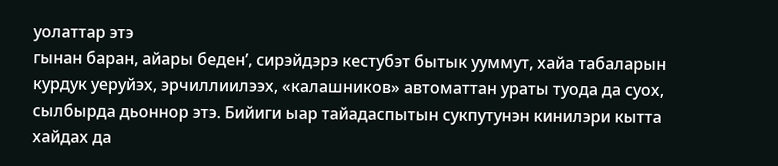уолаттар этэ
гынан баран, айары беден’, сирэйдэрэ кестубэт бытык ууммут, хайа табаларын
курдук уеруйэх, эрчиллиилээх, «калашников» автоматтан ураты туода да суох,
сылбырда дьоннор этэ. Бийиги ыар тайадаспытын сукпутунэн кинилэри кытта
хайдах да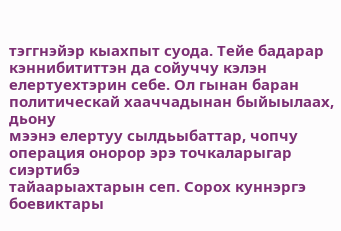тэггнэйэр кыахпыт суода. Тейе бадарар кэннибититтэн да сойуччу кэлэн
елертуехтэрин себе. Ол гынан баран политическай хааччадынан быйыылаах, дьону
мээнэ елертуу сылдьыбаттар, чопчу операция онорор эрэ точкаларыгар сиэртибэ
тайаарыахтарын сеп. Сорох куннэргэ боевиктары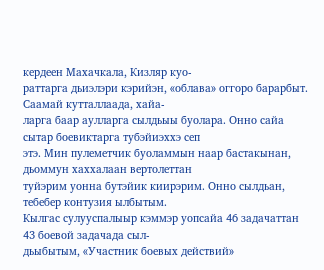кердеен Махачкала, Кизляр куо-
раттарга дьиэлэри кэрийэн, «облава» оггоро барарбыт. Саамай кутталлаада, хайа-
ларга баар аулларга сылдьыы буолара. Онно сайа сытар боевиктарга тубэйиэххэ сеп
этэ. Мин пулеметчик буоламмын наар бастакынан, дьоммун хаххалаан вертолеттан
туйэрим уонна бутэйик киирэрим. Онно сылдьан, тебебер контузия ылбытым.
Кылгас сулууспалыыр кэммэр уопсайа 46 задачаттан 43 боевой задачада сыл-
дьыбытым, «Участник боевых действий»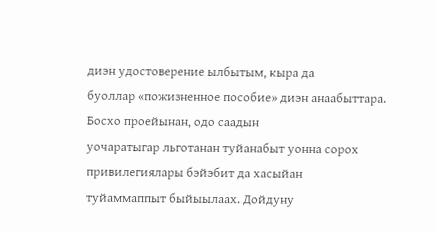диэн удостоверение ылбытым, кыра да
буоллар «пожизненное пособие» диэн анаабыттара. Босхо проейынан, одо саадын
уочаратыгар льготанан туйанабыт уонна сорох привилегиялары бэйэбит да хасыйан
туйаммаппыт быйыылаах. Дойдуну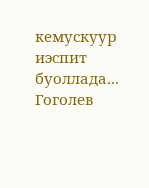кемускуур иэспит буоллада...
Гоголев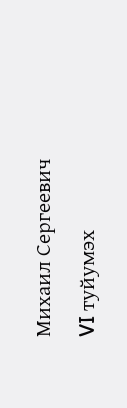Михаил Сергеевич
VI туйумэх